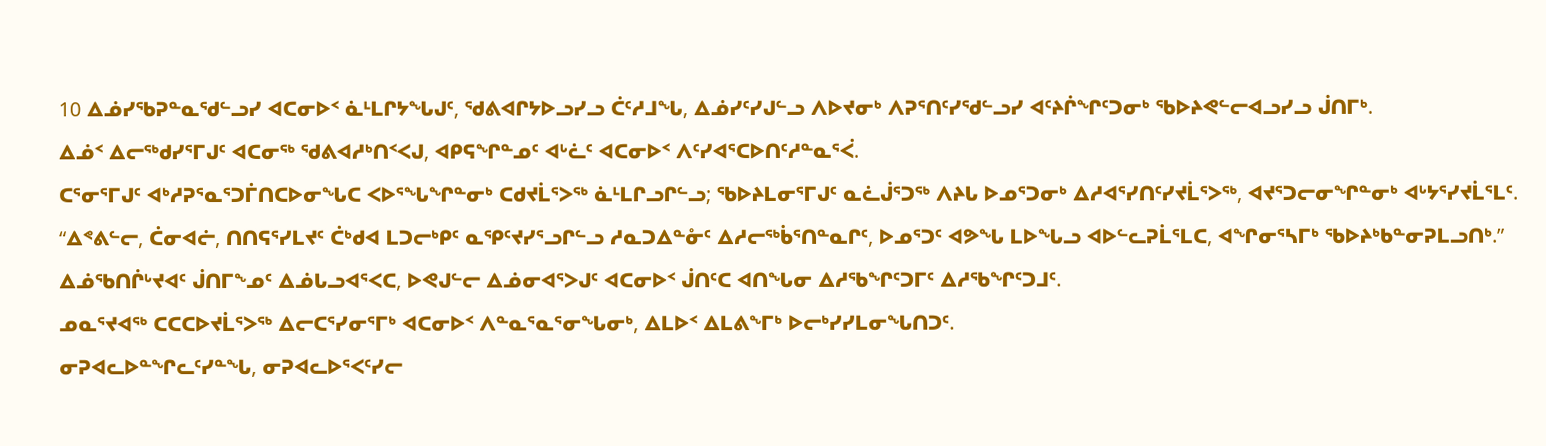10 ᐃᓅᓯᖃᕈᓐᓇᖁᓪᓗᓯ ᐊᑕᓂᐅᑉ ᓈᒻᒪᒋᔭᖓᒍᑦ, ᖁᕕᐊᒋᔭᐅᓗᓯᓗ ᑖᑦᓱᒧᖓ, ᐃᓅᓯᑦᓯᒍᓪᓗ ᐱᐅᔪᓂᒃ ᐱᕈᕐᑎᑦᓯᖁᓪᓗᓯ ᐊᑦᔨᒌᖏᑦᑐᓂᒃ ᖃᐅᔨᕙᓪᓕᐊᓗᓯᓗ ᒎᑎᒥᒃ.
ᐃᓅᑉ ᐃᓕᖅᑯᓯᕐᒥᒍᑦ ᐊᑕᓂᖅ ᖁᕕᐊᓱᒃᑎᑉᐸᒍ, ᐊᑭᕋᖏᓐᓄᑦ ᐊᒡᓛᑦ ᐊᑕᓂᐅᑉ ᐱᑦᓯᐊᕐᑕᐅᑎᑦᓱᓐᓇᕐᐹ.
ᑕᕐᓂᕐᒥᒍᑦ ᐊᒃᓱᕈᕐᓇᕐᑐᒦᑎᑕᐅᓂᖓᑕ ᐸᐅᕐᖓᖏᓐᓂᒃ ᑕᑯᔪᒫᕐᐳᖅ ᓈᒻᒪᒋᓗᒋᓪᓗ; ᖃᐅᔨᒪᓂᕐᒥᒍᑦ ᓇᓛᒎᕐᑐᖅ ᐱᔨᒐ ᐅᓄᕐᑐᓂᒃ ᐃᓱᐊᕐᓯᑎᑦᓯᔪᒫᕐᐳᖅ, ᐊᔪᕐᑐᓕᓂᖏᓐᓂᒃ ᐊᒡᔭᕐᓯᔪᒫᕐᒪᑦ.
“ᐃᕝᕕᓪᓕ, ᑖᓂᐊᓖ, ᑎᑎᕋᕐᓯᒪᔪᑦ ᑖᒃᑯᐊ ᒪᑐᓕᒃᑭᑦ ᓇᕿᑦᔪᓯᕐᓗᒋᓪᓗ ᓱᓇᑐᐃᓐᓁᑦ ᐃᓱᓕᖅᑳᕐᑎᓐᓇᒋᑦ, ᐅᓄᕐᑐᑦ ᐊᕗᖓ ᒪᐅᖓᓗ ᐊᐅᓪᓚᕈᒫᕐᒪᑕ, ᐊᖏᓂᕐᓴᒥᒃ ᖃᐅᔨᒃᑲᓐᓂᕈᒪᓗᑎᒃ.”
ᐃᓅᖃᑎᒌᒡᔪᐊᑦ ᒎᑎᒥᖕᓄᑦ ᐃᓅᒐᓗᐊᕐᐸᑕ, ᐅᕙᒍᓪᓕ ᐃᓅᓂᐊᕐᐳᒍᑦ ᐊᑕᓂᐅᑉ ᒎᑎᑦᑕ ᐊᑎᖓᓂ ᐃᓱᖃᖏᑦᑐᒥᑦ ᐃᓱᖃᖏᑦᑐᒧᑦ.
ᓄᓇᕐᔪᐊᖅ ᑕᑕᑕᐅᔪᒫᕐᐳᖅ ᐃᓕᑕᕐᓯᓂᕐᒥᒃ ᐊᑕᓂᐅᑉ ᐱᓐᓇᕐᓇᕐᓂᖓᓂᒃ, ᐃᒪᐅᑉ ᐃᒪᕕᖕᒥᒃ ᐅᓕᒃᓯᓯᒪᓂᖓᑎᑐᑦ.
ᓂᕈᐊᓚᐅᓐᖏᓚᑦᓯᓐᖓ, ᓂᕈᐊᓚᐅᕐᐸᑦᓯᓕ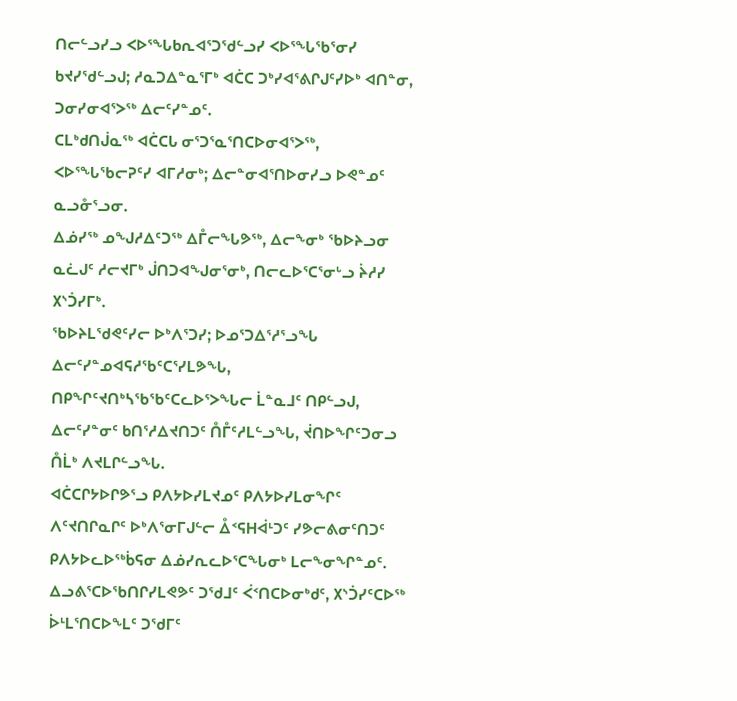ᑎᓕᓪᓗᓯᓗ ᐸᐅᕐᖓᑲᕆᐊᕐᑐᖁᓪᓗᓯ ᐸᐅᕐᖓᖃᕐᓂᓯ ᑲᔪᓯᖁᓪᓗᒍ; ᓱᓇᑐᐃᓐᓇᕐᒥᒃ ᐊᑖᑕ ᑐᒃᓯᐊᕐᕕᒋᒍᑦᓯᐅᒃ ᐊᑎᓐᓂ, ᑐᓂᓯᓂᐊᕐᐳᖅ ᐃᓕᑦᓯᓐᓄᑦ.
ᑕᒪᒃᑯᑎᒎᓇᖅ ᐊᑖᑕᒐ ᓂᕐᑐᕐᓇᕐᑎᑕᐅᓂᐊᕐᐳᖅ, ᐸᐅᕐᖓᖃᓕᕈᑦᓯ ᐊᒥᓱᓂᒃ; ᐃᓕᓐᓂᐊᕐᑎᐅᓂᓯᓗ ᐅᕙᓐᓄᑦ ᓇᓗᓁᕐᓗᓂ.
ᐃᓅᓯᖅ ᓄᖑᓱᐃᑦᑐᖅ ᐃᒤᓕᖓᕗᖅ, ᐃᓕᖕᓂᒃ ᖃᐅᔨᓗᓂ ᓇᓛᒍᑦ ᓱᓕᔪᒥᒃ ᒎᑎᑐᐊᖑᓂᕐᓂᒃ, ᑎᓕᓚᐅᕐᑕᕐᓂᒡᓗ ᔩᓱᓯ ᙭ᔅᑑᓯᒥᒃ.
ᖃᐅᔨᒪᖁᕙᑦᓯᓕ ᐅᒃᐱᕐᑐᓯ; ᐅᓄᕐᑐᐃᕐᓱᕐᓗᖓ ᐃᓕᑦᓯᓐᓄᐊᕋᓱᖃᑦᑕᕐᓯᒪᕗᖓ, ᑎᑭᖏᑦᔪᑎᒃᓴᖃᖃᑦᑕᓚᐅᕐᐳᖓᓕ ᒫᓐᓇᒧᑦ ᑎᑭᓪᓗᒍ, ᐃᓕᑦᓯᓐᓂᑦ ᑲᑎᕐᓱᐃᔪᑎᑐᑦ ᑍᒤᑦᓱᒪᓪᓗᖓ, ᔫᑎᐅᖏᑦᑐᓂᓗ ᑍᒫᒃ ᐱᔪᒪᒋᓪᓗᖓ.
ᐊᑖᑕᒋᔭᐅᒋᕗᕐᓗ ᑭᐱᔭᐅᓯᒪᔪᓄᑦ ᑭᐱᔭᐅᓯᒪᓂᖏᑦ ᐱᑦᔪᑎᒋᓇᒋᑦ ᐅᒃᐱᕐᓂᒥᒍᓪᓕ ᐂᑉᕋᕼᐋᒻᑐᑦ ᓯᕗᓕᕕᓂᑦᑎᑐᑦ ᑭᐱᔭᐅᓚᐅᖅᑳᕋᓂ ᐃᓅᓯᕆᓚᐅᕐᑕᖓᓂᒃ ᒪᓕᖕᓂᖏᓐᓄᑦ.
ᐃᓗᕕᕐᑕᐅᖃᑎᒋᓯᒪᕙᕗᑦ ᑐᖁᒧᑦ ᐹᑉᑎᑕᐅᓂᒃᑯᑦ, ᙭ᔅᑑᓯᑦᑕᐅᖅ ᐆᒻᒪᕐᑎᑕᐅᖕᒪᑦ ᑐᖁᒥᑦ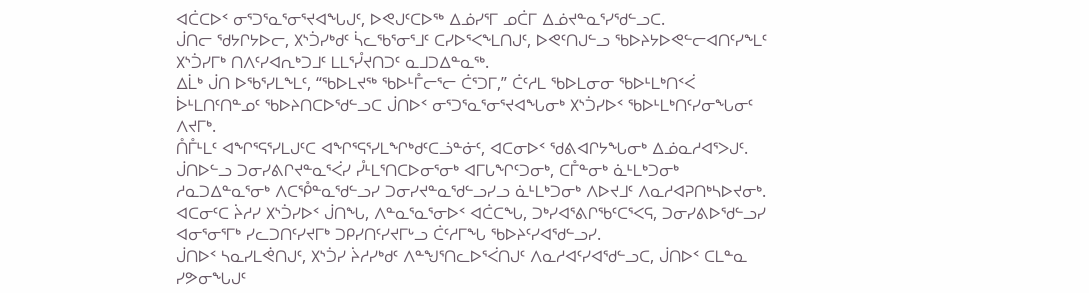ᐊᑖᑕᐅᑉ ᓂᕐᑐᕐᓇᕐᓂᕐᔪᐊᖓᒍᑦ, ᐅᕙᒍᑦᑕᐅᖅ ᐃᓅᓯᕐᒥ ᓄᑖᒥ ᐃᓅᔪᓐᓇᕐᓯᖁᓪᓗᑕ.
ᒎᑎᓕ ᖁᔭᒋᔭᐅᓕ, ᙭ᔅᑑᓯᒃᑯᑦ ᓵᓚᖃᕐᓂᕐᒧᑦ ᑕᓯᐅᕐᐸᖕᒪᑎᒍᑦ, ᐅᕙᑦᑎᒍᓪᓗ ᖃᐅᔨᔭᐅᕙᓪᓕᐊᑎᑦᓯᖕᒪᑦ ᙭ᔅᑑᓯᒥᒃ ᑎᐱᑦᓯᐊᕆᒃᑐᒧᑦ ᒪᒪᕐᓮᔪᑎᑐᑦ ᓇᒧᑐᐃᓐᓇᖅ.
ᐃᒫᒃ ᒎᑎ ᐅᖃᕐᓯᒪᖕᒪᑦ, “ᖃᐅᒪᔪᖅ ᖃᐅᒻᒤᓕᕐᓕ ᑖᕐᑐᒥ,” ᑖᑦᓱᒪ ᖃᐅᒪᓂᓂ ᖃᐅᒻᒪᒃᑎᑉᐹ ᐆᒻᒪᑎᑦᑎᓐᓄᑦ ᖃᐅᔨᑎᑕᐅᖁᓪᓗᑕ ᒎᑎᐅᑉ ᓂᕐᑐᕐᓇᕐᓂᕐᔪᐊᖓᓂᒃ ᙭ᔅᑑᓯᐅᑉ ᖃᐅᒻᒪᒃᑎᑦᓯᓂᖓᓂᑦ ᐱᔪᒥᒃ.
ᑍᒤᒻᒪᑦ ᐊᖏᕐᕋᕐᓯᒪᒍᑦᑕ ᐊᖏᕐᕋᕐᓯᒪᖏᒃᑯᑦᑕᓘᓐᓃᑦ, ᐊᑕᓂᐅᑉ ᖁᕕᐊᒋᔭᖓᓂᒃ ᐃᓅᓇᓱᐊᕐᐳᒍᑦ.
ᒎᑎᐅᓪᓗ ᑐᓂᓯᕕᒋᔪᓐᓇᕐᐹᓯ ᓮᒻᒪᕐᑎᑕᐅᓂᕐᓂᒃ ᐊᒥᒐᖏᑦᑐᓂᒃ, ᑕᒤᓐᓂᒃ ᓈᒻᒪᒃᑐᓂᒃ ᓱᓇᑐᐃᓐᓇᕐᓂᒃ ᐱᑕᕾᓐᓇᖁᓪᓗᓯ ᑐᓂᓯᔪᓐᓇᖁᓪᓗᓯᓗ ᓈᒻᒪᒃᑐᓂᒃ ᐱᐅᔪᒧᑦ ᐱᓇᓱᐊᕈᑎᒃᓴᐅᔪᓂᒃ.
ᐊᑕᓂᑦᑕ ᔩᓱᓯ ᙭ᔅᑑᓯᐅᑉ ᒎᑎᖓ, ᐱᓐᓇᕐᓇᕐᓂᐅᑉ ᐊᑖᑕᖓ, ᑐᒃᓯᐊᕐᕕᒋᖃᑦᑕᕐᐸᕋ, ᑐᓂᓯᕕᐅᖁᓪᓗᓯ ᐊᓂᕐᓂᕐᒥᒃ ᓯᓚᑐᑎᑦᓯᔪᒥᒃ ᑐᑭᓯᑎᑦᓯᔪᒥᒡᓗ ᑖᑦᓱᒥᖓ ᖃᐅᔨᑦᓯᐊᖁᓪᓗᓯ.
ᒎᑎᐅᑉ ᓴᓇᓯᒪᕚᑎᒍᑦ, ᙭ᔅᑑᓯ ᔩᓱᓯᒃᑯᑦ ᐱᓐᖑᕐᑎᓚᐅᕐᐹᑎᒍᑦ ᐱᓇᓱᐊᑦᓯᐊᖁᓪᓗᑕ, ᒎᑎᐅᑉ ᑕᒪᓐᓇ ᓯᕗᓂᖓᒍᑦ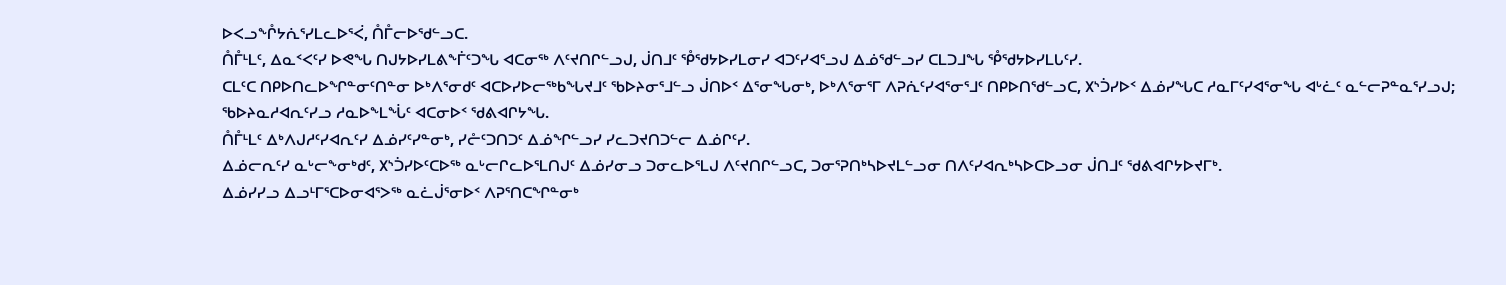ᐅᐸᓗᖕᒊᔭᕇᕐᓯᒪᓚᐅᕐᐹ, ᑍᒤᓕᐅᖁᓪᓗᑕ.
ᑍᒤᒻᒪᑦ, ᐃᓇᑉᐸᑦᓯ ᐅᕙᖓ ᑎᒍᔭᐅᓯᒪᕕᖕᒦᑦᑐᖓ ᐊᑕᓂᖅ ᐱᑦᔪᑎᒋᓪᓗᒍ, ᒎᑎᒧᑦ ᕾᖁᔭᐅᓯᒪᓂᓯ ᐊᑐᑦᓯᐊᕐᓗᒍ ᐃᓅᖁᓪᓗᓯ ᑕᒪᑐᒧᖓ ᕾᖁᔭᐅᓯᒪᒐᑦᓯ.
ᑕᒪᑦᑕ ᑎᑭᐅᑎᓚᐅᖏᓐᓂᑦᑎᓐᓂ ᐅᒃᐱᕐᓂᑯᑦ ᐊᑕᐅᓯᐅᓕᖅᑲᖓᔪᒧᑦ ᖃᐅᔨᓂᕐᒧᓪᓗ ᒎᑎᐅᑉ ᐃᕐᓂᖓᓂᒃ, ᐅᒃᐱᕐᓂᕐᒥ ᐱᕈᕇᑦᓯᐊᕐᓂᕐᒧᑦ ᑎᑭᐅᑎᖁᓪᓗᑕ, ᙭ᔅᑑᓯᐅᑉ ᐃᓅᓯᖓᑕ ᓱᓇᒥᑦᓯᐊᕐᓂᖓ ᐊᒡᓛᑦ ᓇᓪᓕᕈᓐᓇᕐᓯᓗᒍ;
ᖃᐅᔨᓇᓱᐊᕆᑦᓯᓗ ᓱᓇᐅᖕᒪᖔᑦ ᐊᑕᓂᐅᑉ ᖁᕕᐊᒋᔭᖓ.
ᑍᒤᒻᒪᑦ ᐃᒃᐱᒍᓱᑦᓯᐊᕆᑦᓯ ᐃᓅᓯᑦᓯᓐᓂᒃ, ᓯᓔᑦᑐᑎᑐᑦ ᐃᓅᖏᓪᓗᓯ ᓯᓚᑐᔪᑎᑐᓪᓕ ᐃᓅᒋᑦᓯ.
ᐃᓅᓕᕆᑦᓯ ᓇᒡᓕᖕᓂᒃᑯᑦ, ᙭ᔅᑑᓯᐅᑦᑕᐅᖅ ᓇᒡᓕᒋᓚᐅᕐᒪᑎᒍᑦ ᐃᓅᓯᓂᓗ ᑐᓂᓚᐅᕐᒪᒍ ᐱᑦᔪᑎᒋᓪᓗᑕ, ᑐᓂᕐᕈᑎᒃᓴᐅᔪᒪᓪᓗᓂ ᑎᐱᑦᓯᐊᕆᒃᓴᐅᑕᐅᓗᓂ ᒎᑎᒧᑦ ᖁᕕᐊᒋᔭᐅᔪᒥᒃ.
ᐃᓅᓯᓯᓗ ᐃᓗᒻᒥᕐᑕᐅᓂᐊᕐᐳᖅ ᓇᓛᒎᕐᓂᐅᑉ ᐱᕈᕐᑎᑕᖏᓐᓂᒃ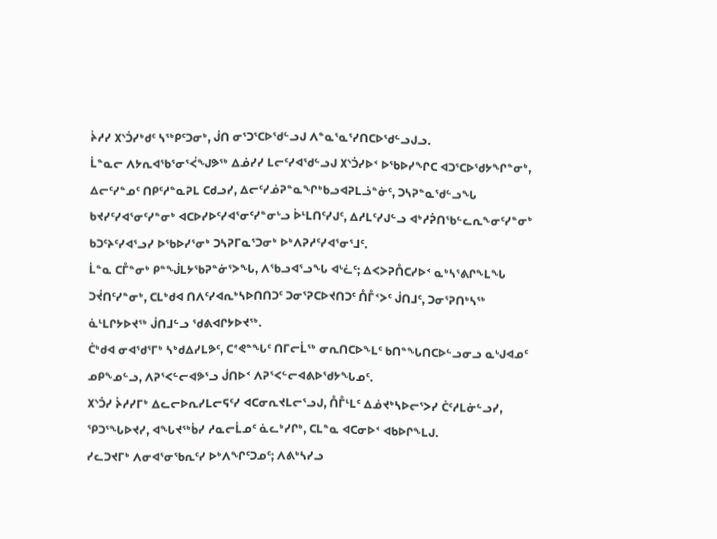ᔩᓱᓯ ᙭ᔅᑑᓯᒃᑯᑦ ᓴᖅᑭᑦᑐᓂᒃ, ᒎᑎ ᓂᕐᑐᕐᑕᐅᖁᓪᓗᒍ ᐱᓐᓇᕐᓇᕐᓯᑎᑕᐅᖁᓪᓗᒍᓗ.
ᒫᓐᓇᓕ ᐱᔭᕆᐊᖃᕐᓂᕐᐹᖑᕗᖅ ᐃᓅᓯᓯ ᒪᓕᑦᓯᐊᖁᓪᓗᒍ ᙭ᔅᑑᓯᐅᑉ ᐅᖃᐅᓯᖏᑕ ᐊᑐᕐᑕᐅᖁᔭᖏᓐᓂᒃ, ᐃᓕᑦᓯᓐᓄᑦ ᑎᑭᑦᓱᓐᓇᕈᒪ ᑕᑯᓗᓯ, ᐃᓕᑦᓯᓅᕈᓐᓇᖏᒃᑲᓗᐊᕈᒪᓘᓐᓃᑦ, ᑐᓴᕈᓐᓇᖁᓪᓗᖓ ᑲᔪᓯᑦᓯᐊᕐᓂᑦᓯᓐᓂᒃ ᐊᑕᐅᓯᐅᑦᓯᐊᕐᓂᑦᓯᓐᓂᒡᓗ ᐆᒻᒪᑎᑦᓯᒍᑦ, ᐃᓱᒪᑦᓯᒍᓪᓗ ᐊᒃᓱᕉᑎᖃᓪᓚᕆᖕᓂᑦᓯᓐᓂᒃ ᑲᑐᑦᔨᑦᓯᐊᕐᓗᓯ ᐅᖃᐅᓯᕐᓂᒃ ᑐᓴᕈᒥᓇᕐᑐᓂᒃ ᐅᒃᐱᕈᓱᑦᓯᐊᕐᓂᕐᒧᑦ.
ᒫᓐᓇ ᑕᒤᓐᓂᒃ ᑭᓐᖒᒪᔭᖃᕈᓐᓃᕐᐳᖓ, ᐱᖃᓗᐊᕐᓗᖓ ᐊᒡᓛᑦ; ᐃᐸᐳᕈᑍᑕᓯᐅᑉ ᓇᒃᓴᕐᕕᒋᖕᒪᖓ ᑐᔫᑎᑦᓯᓐᓂᒃ, ᑕᒪᒃᑯᐊ ᑎᐱᑦᓯᐊᕆᒃᓴᐅᑎᑎᑐᑦ ᑐᓂᕐᕈᑕᐅᔪᑎᑐᑦ ᑍᒤᑉᐳᑦ ᒎᑎᒧᑦ, ᑐᓂᕐᕈᑎᒃᓴᖅ ᓈᒻᒪᒋᔭᐅᔪᖅ ᒎᑎᒧᓪᓗ ᖁᕕᐊᒋᔭᐅᔪᖅ.
ᑖᒃᑯᐊ ᓂᐊᖁᕐᒥᒃ ᓴᒃᑯᐃᓯᒪᕗᑦ, ᑕᕝᕙᓐᖓᑦ ᑎᒥᓕᒫᖅ ᓂᕆᑎᑕᐅᖕᒪᑦ ᑲᑎᓐᖓᑎᑕᐅᓪᓗᓂᓗ ᓇᒡᒍᐊᓄᑦ ᓄᑭᖕᓄᓪᓗ, ᐱᕈᕐᐸᓪᓕᐊᕗᕐᓗ ᒎᑎᐅᑉ ᐱᕈᕐᐸᓪᓕᐊᕕᐅᖁᔭᖓᓄᑦ.
᙭ᔅᑑᓯ ᔩᓱᓯᒥᒃ ᐃᓚᓕᐅᕆᓯᒪᓕᕋᑦᓯ ᐊᑕᓂᕆᔪᒪᓕᕐᓗᒍ, ᑍᒤᒻᒪᑦ ᐃᓅᔪᒃᓴᐅᓕᕐᐳᓯ ᑖᑦᓱᒪᓃᓪᓗᓯ,
ᕿᑐᕐᖓᐅᔪᓯ, ᐊᖓᔪᖅᑳᓯ ᓱᓇᓕᒫᓄᑦ ᓈᓚᒃᓯᒋᒃ, ᑕᒪᓐᓇ ᐊᑕᓂᐅᑉ ᐊᑲᐅᒋᖕᒪᒍ.
ᓯᓚᑐᔪᒥᒃ ᐱᓂᐊᕐᓂᖃᕆᑦᓯ ᐅᒃᐱᖏᑦᑐᓄᑦ; ᐱᕕᒃᓴᓯᓗ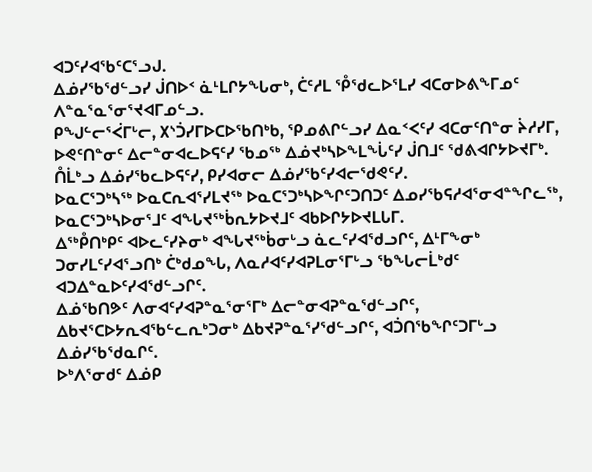ᐊᑐᑦᓯᐊᖃᑦᑕᕐᓗᒍ.
ᐃᓅᓯᖃᖁᓪᓗᓯ ᒎᑎᐅᑉ ᓈᒻᒪᒋᔭᖓᓂᒃ, ᑖᑦᓱᒪ ᕾᖁᓚᐅᕐᒪᓯ ᐊᑕᓂᐅᕕᖕᒥᓄᑦ ᐱᓐᓇᕐᓇᕐᓂᕐᔪᐊᒥᓄᓪᓗ.
ᑭᖑᓪᓕᕐᐹᒥᒡᓕ, ᙭ᔅᑑᓯᒥᐅᑕᐅᖃᑎᒃᑲ, ᕿᓄᕕᒋᓪᓗᓯ ᐃᓇᑉᐸᑦᓯ ᐊᑕᓂᑦᑎᓐᓂ ᔩᓱᓯᒥ, ᐅᕙᑦᑎᓐᓂᑦ ᐃᓕᓐᓂᐊᓚᐅᕋᑦᓯ ᖃᓄᖅ ᐃᓅᔪᒃᓴᐅᖕᒪᖔᑦᓯ ᒎᑎᒧᑦ ᖁᕕᐊᒋᔭᐅᔪᒥᒃ. ᑍᒫᒃᓗ ᐃᓅᓯᖃᓚᐅᕋᑦᓯ, ᑭᓯᐊᓂᓕ ᐃᓅᓯᖃᑦᓯᐊᓕᖁᕙᑦᓯ.
ᐅᓇᑕᕐᑐᒃᓴᖅ ᐅᓇᑕᕆᐊᕐᓯᒪᔪᖅ ᐅᓇᑕᕐᑐᒃᓴᐅᖏᑦᑐᑎᑐᑦ ᐃᓄᓯᖃᕋᓱᐊᕐᓂᐊᓐᖏᓚᖅ, ᐅᓇᑕᕐᑐᒃᓴᐅᓂᕐᒧᑦ ᐊᖓᔪᖅᑳᕆᔭᐅᔪᒧᑦ ᐊᑲᐅᒋᔭᐅᔪᒪᒐᒥ.
ᐃᖅᑬᑎᒃᑭᑦ ᐊᐅᓚᑦᓯᔨᓂᒃ ᐊᖓᔪᖅᑳᓂᒡᓗ ᓈᓚᑦᓯᐊᖁᓗᒋᑦ, ᐃᒻᒥᖕᓂᒃ ᑐᓂᓯᒪᑦᓯᐊᕐᓗᑎᒃ ᑖᒃᑯᓄᖓ, ᐱᓇᓱᐊᑦᓯᐊᕈᒪᓂᕐᒥᒡᓗ ᖃᖓᓕᒫᒃᑯᑦ ᐊᑐᐃᓐᓇᐅᑦᓯᐊᖁᓪᓗᒋᑦ.
ᐃᓅᖃᑎᕗᑦ ᐱᓂᐊᑦᓯᐊᕈᓐᓇᕐᓂᕐᒥᒃ ᐃᓕᓐᓂᐊᕈᓐᓇᖁᓪᓗᒋᑦ, ᐃᑲᔪᕐᑕᐅᔭᕆᐊᖃᓪᓚᕆᒃᑐᓂᒃ ᐃᑲᔪᕈᓐᓇᕐᓯᖁᓪᓗᒋᑦ, ᐊᑑᑎᖃᖏᑦᑐᒥᒡᓗ ᐃᓅᓯᖃᖁᓇᒋᑦ.
ᐅᒃᐱᕐᓂᑯᑦ ᐃᓅᑭ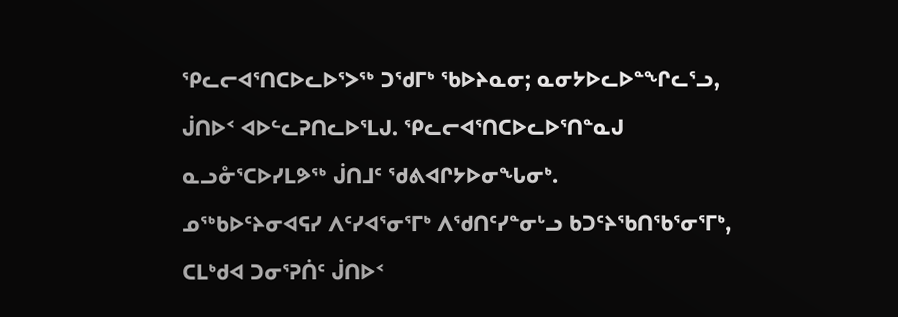ᕿᓚᓕᐊᕐᑎᑕᐅᓚᐅᕐᐳᖅ ᑐᖁᒥᒃ ᖃᐅᔨᓇᓂ; ᓇᓂᔭᐅᓚᐅᓐᖏᓚᕐᓗ, ᒎᑎᐅᑉ ᐊᐅᓪᓚᕈᑎᓚᐅᕐᒪᒍ. ᕿᓚᓕᐊᕐᑎᑕᐅᓚᐅᕐᑎᓐᓇᒍ ᓇᓗᓁᕐᑕᐅᓯᒪᕗᖅ ᒎᑎᒧᑦ ᖁᕕᐊᒋᔭᐅᓂᖓᓂᒃ.
ᓄᖅᑲᐅᑦᔨᓂᐊᕋᓯ ᐱᑦᓯᐊᕐᓂᕐᒥᒃ ᐱᖁᑎᑦᓯᓐᓂᒡᓗ ᑲᑐᑦᔨᖃᑎᖃᕐᓂᕐᒥᒃ, ᑕᒪᒃᑯᐊ ᑐᓂᕐᕈᑏᑦ ᒎᑎᐅᑉ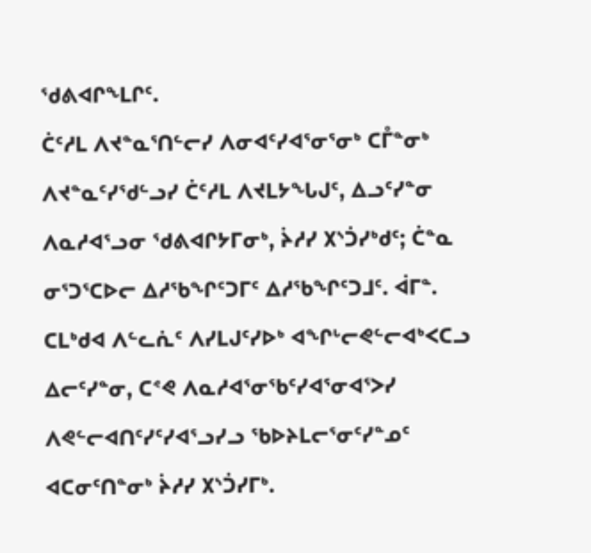ᖁᕕᐊᒋᖕᒪᒋᑦ.
ᑖᑦᓱᒪ ᐱᔪᓐᓇᕐᑎᓪᓕᓯ ᐱᓂᐊᑦᓯᐊᕐᓂᕐᓂᒃ ᑕᒤᓐᓂᒃ ᐱᔪᓐᓇᑦᓯᖁᓪᓗᓯ ᑖᑦᓱᒪ ᐱᔪᒪᔭᖓᒍᑦ, ᐃᓗᑦᓯᓐᓂ ᐱᓇᓱᐊᕐᓗᓂ ᖁᕕᐊᒋᔭᒥᓂᒃ, ᔩᓱᓯ ᙭ᔅᑑᓯᒃᑯᑦ; ᑖᓐᓇ ᓂᕐᑐᕐᑕᐅᓕ ᐃᓱᖃᖏᑦᑐᒥᑦ ᐃᓱᖃᖏᑦᑐᒧᑦ. ᐋᒥᓐ.
ᑕᒪᒃᑯᐊ ᐱᓪᓚᕇᑦ ᐱᓯᒪᒍᑦᓯᐅᒃ ᐊᖏᒡᓕᕙᓪᓕᐊᒃᐸᑕᓗ ᐃᓕᑦᓯᓐᓂ, ᑕᕝᕙ ᐱᓇᓱᐊᕐᓂᖃᑦᓯᐊᕐᓂᐊᕐᐳᓯ ᐱᕙᓪᓕᐊᑎᑦᓯᑦᓯᐊᕐᓗᓯᓗ ᖃᐅᔨᒪᓕᕐᓂᑦᓯᓐᓄᑦ ᐊᑕᓂᑦᑎᓐᓂᒃ ᔩᓱᓯ ᙭ᔅᑑᓯᒥᒃ.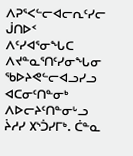ᐱᕈᕐᐸᓪᓕᐊᓕᕆᑦᓯᓕ ᒎᑎᐅᑉ ᐱᑦᓯᐊᕐᓂᖓᑕ ᐱᔪᓐᓇᕐᑎᑦᓯᓂᖓᓂ ᖃᐅᔨᕙᓪᓕᐊᓗᓯᓗ ᐊᑕᓂᑦᑎᓐᓂᒃ ᐱᐅᓕᔨᑦᑎᓐᓂᒡᓗ ᔩᓱᓯ ᙭ᔅᑑᓯᒥᒃ. ᑖᓐᓇ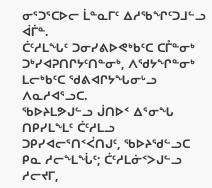ᓂᕐᑐᕐᑕᐅᓕ ᒫᓐᓇᒥᑦ ᐃᓱᖃᖏᑦᑐᒧᓪᓗ ᐋᒦᓐ.
ᑖᑦᓱᒪᖓᑦ ᑐᓂᓯᕕᐅᕙᒃᑲᑦᑕ ᑕᒤᓐᓂᒃ ᑐᒃᓯᐊᕈᑎᒋᔭᑦᑎᓐᓂᒃ, ᐱᖁᔭᖏᓐᓂᒃ ᒪᓕᒃᑲᑦᑕ ᖁᕕᐊᒋᔭᖓᓂᒡᓗ ᐱᓇᓱᐊᕐᓗᑕ.
ᖃᐅᔨᒪᕗᒍᓪᓗ ᒎᑎᐅᑉ ᐃᕐᓂᖓ ᑎᑭᓯᒪᖕᒪᑦ ᑖᑦᓱᒪᓗ ᑐᑭᓯᐊᓕᕐᑎᑉᐹᑎᒍᑦ, ᖃᐅᔨᖁᓪᓗᑕ ᑭᓇ ᓱᓕᖕᒪᖔᑦ; ᑖᑦᓱᒪᓃᑉᐳᒍᓪᓗ ᓱᓕᔪᒥ,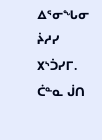ᐃᕐᓂᖓᓂ ᔩᓱᓯ ᙭ᔅᑑᓯᒥ. ᑖᓐᓇ ᒎᑎ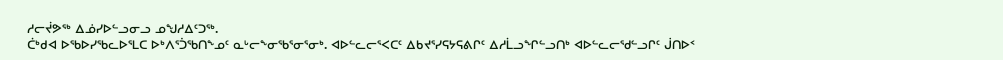ᓱᓕᔫᕗᖅ ᐃᓅᓯᐅᓪᓗᓂᓗ ᓄᖑᓱᐃᑦᑐᖅ.
ᑖᒃᑯᐊ ᐅᖃᐅᓯᖃᓚᐅᕐᒪᑕ ᐅᒃᐱᕐᑑᖃᑎᖕᓄᑦ ᓇᒡᓕᖕᓂᖃᕐᓂᕐᓂᒃ. ᐊᐅᓪᓚᓕᕐᐸᑕᑦ ᐃᑲᔪᕐᓯᕋᔭᕋᕕᒋᑦ ᐃᓱᒫᓗᖏᓪᓗᑎᒃ ᐊᐅᓪᓚᓕᖁᓪᓗᒋᑦ ᒎᑎᐅᑉ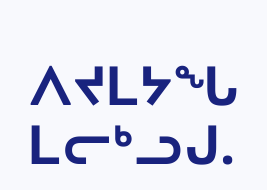ᐱᔪᒪᔭᖓ ᒪᓕᒃᓗᒍ.